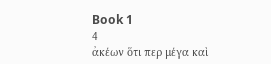Book 1
4
ἀκέων ὅτι περ μέγα καὶ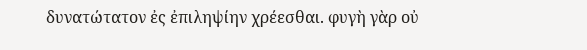δυνατώτατον ἐς ἐπιληψίην χρέεσθαι. φυγὴ γὰρ οὐ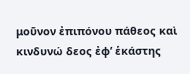μοῦνον ἐπιπόνου πάθεος καὶ κινδυνώ δεος ἐφʼ ἑκάστης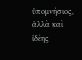ὑπομνήσιος, ἀλλὰ καὶ ἰδέης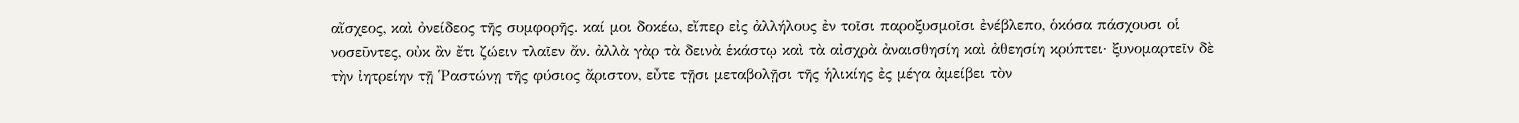αἴσχεος, καὶ ὀνείδεος τῆς συμφορῆς. καί μοι δοκέω, εἴπερ εἰς ἀλλήλους ἐν τοῖσι παροξυσμοῖσι ἐνέβλεπο, ὁκόσα πάσχουσι οἱ νοσεῦντες, οὐκ ἂν ἔτι ζώειν τλαῖεν ἄν. ἀλλὰ γὰρ τὰ δεινὰ ἑκάστῳ καὶ τὰ αἰσχρὰ ἀναισθησίη καὶ ἀθεησίη κρύπτει· ξυνομαρτεῖν δὲ τὴν ἰητρείην τῇ Ῥαστώνῃ τῆς φύσιος ἄριστον, εὖτε τῇσι μεταβολῇσι τῆς ἡλικίης ἐς μέγα ἀμείβει τὸν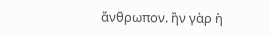ἄνθρωπον. ἢν γὰρ ἡ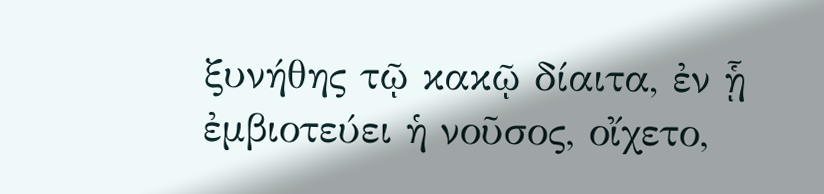ξυνήθης τῷ κακῷ δίαιτα, ἐν ᾗ ἐμβιοτεύει ἡ νοῦσος, οἴχετο,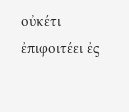οὐκέτι ἐπιφοιτέει ἐς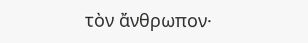τὸν ἄνθρωπον·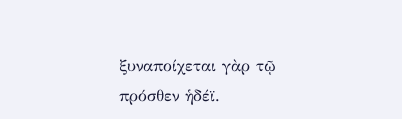ξυναποίχεται γὰρ τῷ πρόσθεν ἡδέϊ.